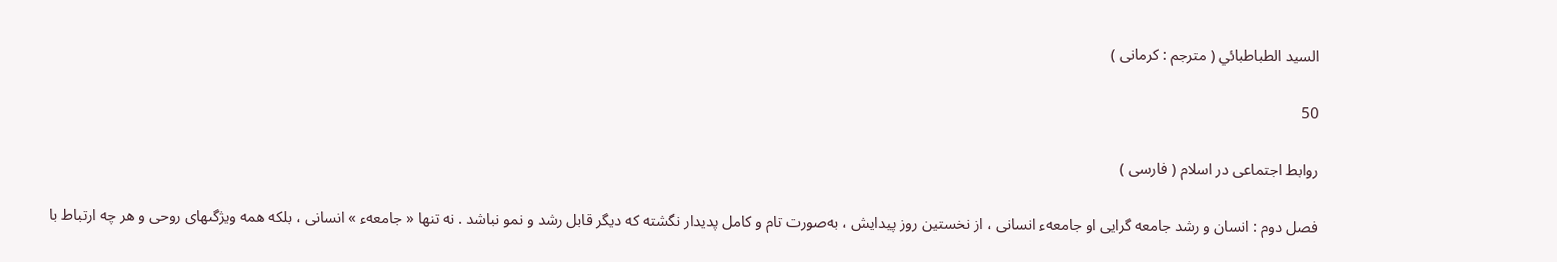السيد الطباطبائي ( مترجم : كرمانى )

50

روابط اجتماعى در اسلام ( فارسى )

فصل دوم : انسان و رشد جامعه گرايى او جامعهء انسانى ، از نخستين روز پيدايش ، به‌صورت تام و كامل پديدار نگشته كه ديگر قابل رشد و نمو نباشد . نه تنها « جامعهء » انسانى ، بلكه همه ويژگىهاى روحى و هر چه ارتباط با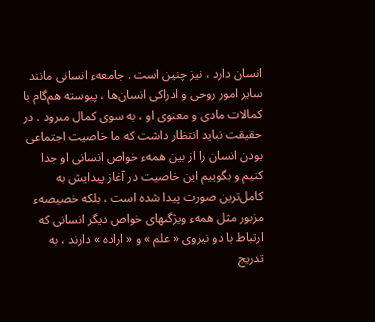انسان دارد ، نيز چنين است . جامعهء انسانى مانند ساير امور روحى و ادراكى انسان‌ها ، پيوسته هم‌گام با كمالات مادى و معنوى او ، به سوى كمال مىرود . در حقيقت نبايد انتظار داشت كه ما خاصيت اجتماعى بودن انسان را از بين همهء خواص انسانى او جدا كنيم و بگوييم اين خاصيت در آغاز پيدايش به كامل‌ترين صورت پيدا شده است ، بلكه خصيصهء مزبور مثل همهء ويژگىهاى خواص ديگر انسانى كه ارتباط با دو نيروى « علم » و « اراده » دارند ، به تدريج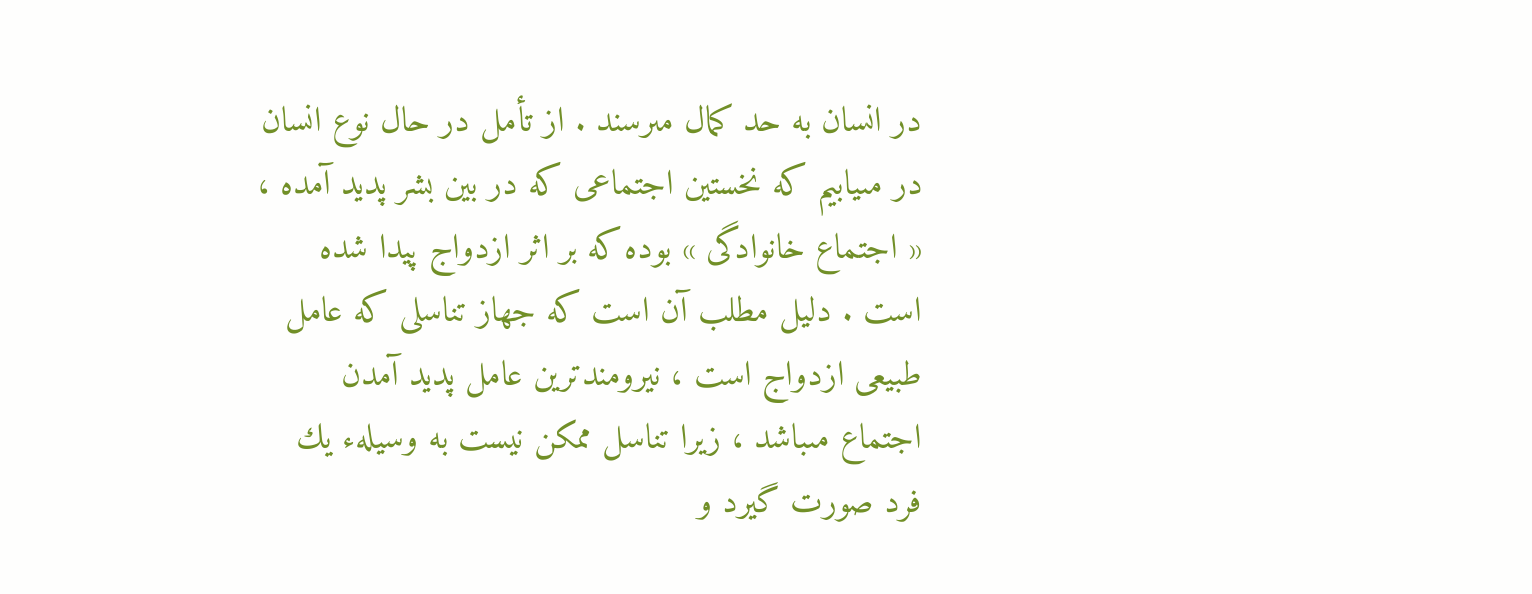در انسان به حد كمال مىرسند . از تأمل در حال نوع انسان در مىيابيم كه نخستين اجتماعى كه در بين بشر پديد آمده ، « اجتماع خانوادگى » بوده كه بر اثر ازدواج پيدا شده است . دليل مطلب آن است كه جهاز تناسلى كه عامل طبيعى ازدواج است ، نيرومندترين عامل پديد آمدن اجتماع مىباشد ، زيرا تناسل ممكن نيست به وسيلهء يك فرد صورت گيرد و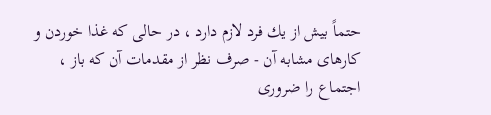حتماً بيش از يك فرد لازم دارد ، در حالى كه غذا خوردن و كارهاى مشابه آن - صرف نظر از مقدمات آن كه باز ، اجتماع را ضرورى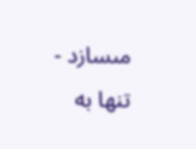مىسازد - تنها به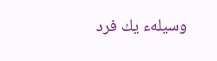وسيلهء يك فرد